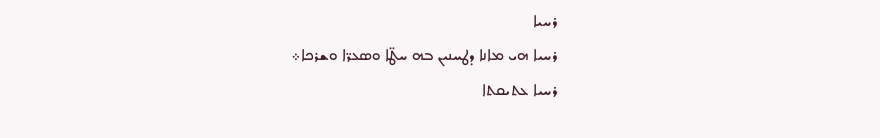ܪܚܝܐ
ܪܚܝܐ ܗܝ ܡܐܢܐ ܕܛܚܢܝܢ ܒܗ ܚܛ̈ܐ ܘܣܥܪ̈ܐ ܘܫܪܟܐ܀
ܪܚܝܐ ܥܬܝܩܬܐ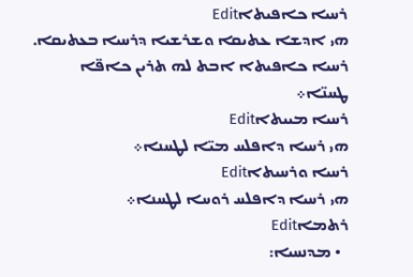ܪܚܝܐ ܟܐܦܝܬܐEdit
ܗܝ ܐܕܫܐ ܥܬܝܩܐ ܘܫܪܫܝܐ ܕܪܚܝܐ ܒܥܬܝܩܐ. ܪܚܝܐ ܟܐܦܝܬܐ ܐܒܬ ܠܗ ܬܪܝܢ ܟܐܦ̈ܐ ܛܚܢ̈ܐ܀
ܪܚܝܐ ܡܝܝܬܐEdit
ܗܝ ܪܚܝܐ ܕܐܦܠܚ ܡܝ̈ܐ ܠܛܚܢܐ܀
ܪܚܝܐ ܘܪܚܝܬܐEdit
ܗܝ ܪܚܝܐ ܕܐܦܠܚ ܪܘܚܐ ܠܛܚܢܐ܀
ܪܬܡܐEdit
  • ܡܕܢܚܝܐ: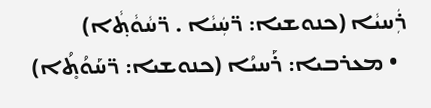ܪܲܚܝܵܐ (ܟܢܘܫܝܐ: ܪ̈ܚܲܝܵܐ . ܪ̈ܚܵܘܵܬ݂ܵܐ)
  • ܡܥܪܒܝܐ: ܪܰܚܝܳܐ (ܟܢܘܫܝܐ: ܪ̈ܚܰܘܳܬ̥ܳܐ)